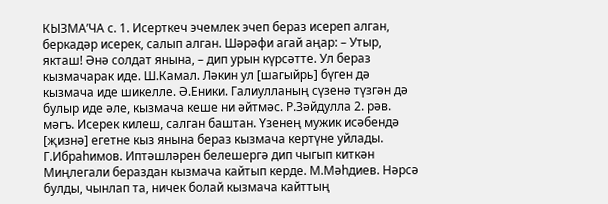КЫЗМА’ЧА с. 1. Исерткеч эчемлек эчеп бераз исереп алган, беркадәр исерек, салып алган. Шәрәфи агай аңар: – Утыр, якташ! Әнә солдат янына, – дип урын күрсәтте. Ул бераз кызмачарак иде. Ш.Камал. Ләкин ул [шагыйрь] бүген дә кызмача иде шикелле. Ә.Еники. Галиулланың сүзенә түзгән дә булыр иде әле, кызмача кеше ни әйтмәс. Р.Зәйдулла 2. рәв. мәгъ. Исерек килеш, салган баштан. Үзенең мужик исәбендә [җизнә] егетне кыз янына бераз кызмача кертүне уйлады. Г.Ибраһимов. Иптәшләрен белешергә дип чыгып киткән Миңлегали бераздан кызмача кайтып керде. М.Мәһдиев. Нәрсә булды, чынлап та, ничек болай кызмача кайттың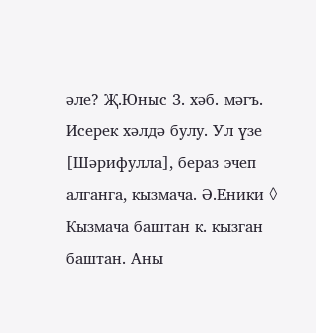әле? Җ.Юныс 3. хәб. мәгъ. Исерек хәлдә булу. Ул үзе [Шәрифулла], бераз эчеп алганга, кызмача. Ә.Еники ◊ Кызмача баштан к. кызган баштан. Аны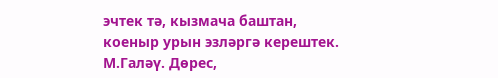эчтек тә, кызмача баштан, коеныр урын эзләргә керештек. М.Галәү. Дөрес,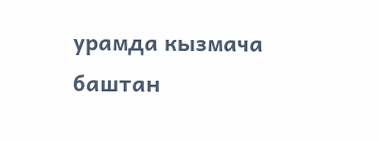урамда кызмача баштан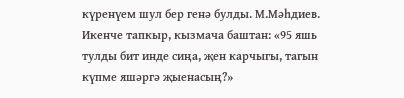күренүем шул бер генә булды. М.Мәһдиев. Икенче тапкыр, кызмача баштан: «95 яшь тулды бит инде сиңа, җен карчыгы, тагын күпме яшәргә җыенасың?»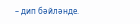– дип бәйләнде.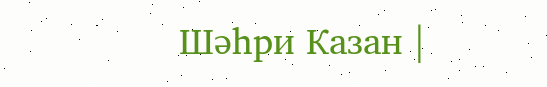Шәһри Казан |